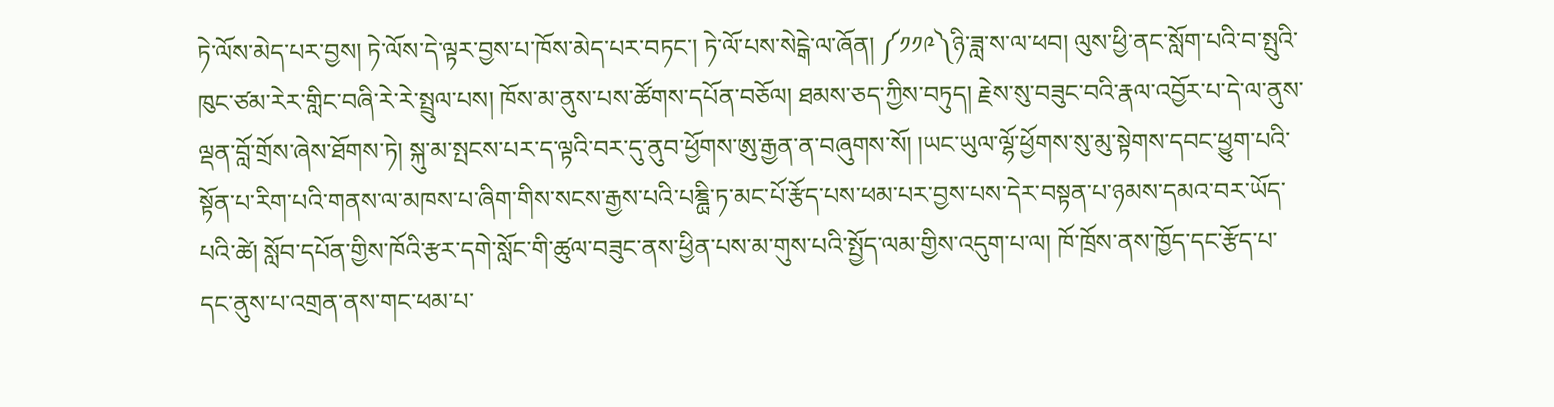ཏེ་ལོས་མེད་པར་བྱས། ཏེ་ལོས་དེ་ལྟར་བྱས་པ་ཁོས་མེད་པར་བཏང་། ཏེ་ལོ་པས་སེངྒེ་ལ་ཞོན། ༼༡༡༩༽ཉི་ཟླ་ས་ལ་ཕབ། ལུས་ཕྱི་ནང་སློག་པའི་བ་སྤུའི་ཁུང་ཙམ་རེར་གླིང་བཞི་རེ་རེ་སྤྲུལ་པས། ཁོས་མ་ནུས་པས་ཚོགས་དཔོན་བཅོལ། ཐམས་ཅད་ཀྱིས་བཏུད། རྗེས་སུ་བཟུང་བའི་རྣལ་འབྱོར་པ་དེ་ལ་ནུས་ལྡན་བློ་གྲོས་ཞེས་ཐོགས་ཏེ། སྐུ་མ་སྤངས་པར་ད་ལྟའི་བར་དུ་ནུབ་ཕྱོགས་ཨུ་རྒྱན་ན་བཞུགས་སོ། །ཡང་ཡུལ་ལྷོ་ཕྱོགས་སུ་མུ་སྟེགས་དབང་ཕྱུག་པའི་སྟོན་པ་རིག་པའི་གནས་ལ་མཁས་པ་ཞིག་གིས་སངས་རྒྱས་པའི་པཎྜྻི་ཏ་མང་པོ་རྩོད་པས་ཕམ་པར་བྱས་པས་དེར་བསྟན་པ་ཉམས་དམའ་བར་ཡོད་པའི་ཚེ། སློབ་དཔོན་གྱིས་ཁོའི་རྩར་དགེ་སློང་གི་ཚུལ་བཟུང་ནས་ཕྱིན་པས་མ་གུས་པའི་སྤྱོད་ལམ་གྱིས་འདུག་པ་ལ། ཁོ་ཁྲོས་ནས་ཁྱོད་དང་རྩོད་པ་དང་ནུས་པ་འགྲན་ནས་གང་ཕམ་པ་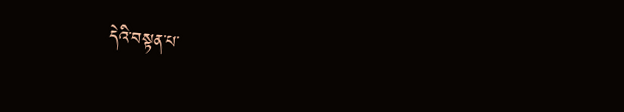དེའི་བསྟན་པ་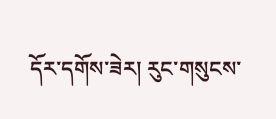དོར་དགོས་ཟེར། རུང་གསུངས་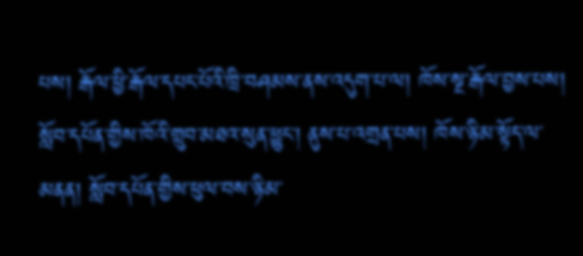པས། རྒོལ་ཕྱི་རྒོལ་དཔང་པོའི་ཁྲི་བཤམས་ནས་འདུག་པ་ལ། ཁོས་སྔ་རྒོལ་བྱས་པས། སློབ་དཔོན་གྱིས་ཁོའི་གྲུབ་མཐའ་སུན་ཕྱུང་། ནུས་པ་འགྲན་པས། ཁོས་ཉི་མ་སྟོད་ལ་མནན། སློབ་དཔོན་གྱིས་ཕུལ་བས་ཉི་མ་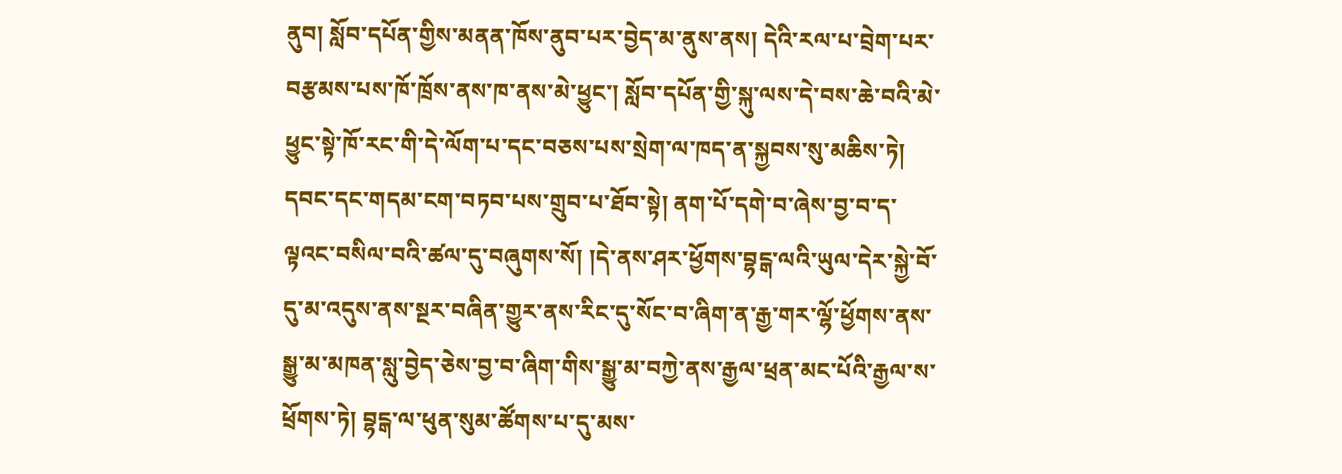ནུབ། སློབ་དཔོན་གྱིས་མནན་ཁོས་ནུབ་པར་བྱེད་མ་ནུས་ནས། དེའི་རལ་པ་བྲེག་པར་བརྩམས་པས་ཁོ་ཁྲོས་ནས་ཁ་ནས་མེ་ཕྱུང་། སློབ་དཔོན་གྱི་སྐུ་ལས་དེ་བས་ཆེ་བའི་མེ་ཕྱུང་སྟེ་ཁོ་རང་གི་དེ་ལོག་པ་དང་བཅས་པས་སྲེག་ལ་ཁད་ན་སྐྱབས་སུ་མཆིས་ཏེ། དབང་དང་གདམ་ངག་བཏབ་པས་གྲུབ་པ་ཐོབ་སྟེ། ནག་པོ་དགེ་བ་ཞེས་བྱ་བ་ད་ལྟའང་བསིལ་བའི་ཚལ་དུ་བཞུགས་སོ། །དེ་ནས་ཤར་ཕྱོགས་བྷངྒ་ལའི་ཡུལ་དེར་སྐྱེ་བོ་དུ་མ་འདུས་ནས་སྔར་བཞིན་གྱུར་ནས་རིང་དུ་སོང་བ་ཞིག་ན་རྒྱ་གར་ལྷོ་ཕྱོགས་ནས་སྒྱུ་མ་མཁན་སླུ་བྱེད་ཅེས་བྱ་བ་ཞིག་གིས་སྒྱུ་མ་བཀྱེ་ནས་རྒྱལ་ཕྲན་མང་པོའི་རྒྱལ་ས་ཕྲོགས་ཏེ། བྷངྒ་ལ་ཕུན་སུམ་ཚོགས་པ་དུ་མས་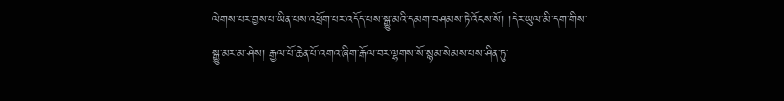ལེགས་པར་བྱས་པ་ཡིན་པས་འཕྲོག་པར་འདོད་པས་སྒྱུ་མའི་དམག་བཤམས་ཏེ་འོངས་སོ། །དེར་ཡུལ་མི་དག་གིས་སྒྱུ་མར་མ་ཤེས། རྒྱལ་པོ་ཆེན་པོ་འགའ་ཞིག་རྒོལ་བར་ལྷགས་སོ་སྙམ་སེམས་པས་ཤིན་ཏུ་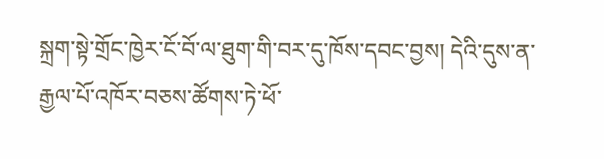སྐྲག་སྟེ་གྲོང་ཁྱེར་ངོ་བོ་ལ་ཐུག་གི་བར་དུ་ཁོས་དབང་བྱས། དེའི་དུས་ན་རྒྱལ་པོ་འཁོར་བཅས་ཚོགས་ཏེ་ཕོ་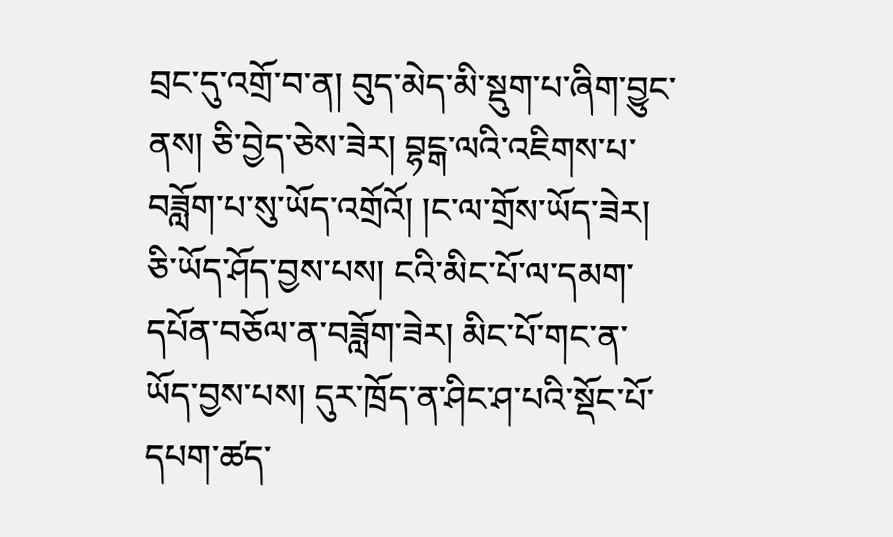བྲང་དུ་འགྲོ་བ་ན། བུད་མེད་མི་སྡུག་པ་ཞིག་བྱུང་ནས། ཅི་བྱེད་ཅེས་ཟེར། བྷངྒ་ལའི་འཇིགས་པ་བཟློག་པ་སུ་ཡོད་འགྲོའོ། །ང་ལ་གྲོས་ཡོད་ཟེར། ཅི་ཡོད་ཤོད་བྱས་པས། ངའི་མིང་པོ་ལ་དམག་དཔོན་བཅོལ་ན་བཟློག་ཟེར། མིང་པོ་གང་ན་ཡོད་བྱས་པས། དུར་ཁྲོད་ན་ཤིང་ཤ་པའི་སྡོང་པོ་དཔག་ཚད་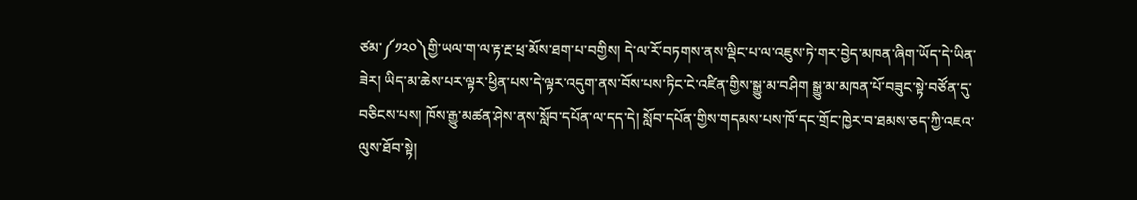ཙམ་༼༡༢༠༽གྱི་ཡལ་ག་ལ་རྟ་རྔ་ཕྲ་མོས་ཐག་པ་བགྱིས། དེ་ལ་རོ་བཏགས་ནས་ལྡིང་པ་ལ་འཇུས་ཏེ་གར་བྱེད་མཁན་ཞིག་ཡོད་དེ་ཡིན་ཟེར། ཡིད་མ་ཆེས་པར་ལྟར་ཕྱིན་པས་དེ་ལྟར་འདུག་ནས་བོས་པས་ཏིང་ངེ་འཛིན་གྱིས་སྒྱུ་མ་བཤིག སྒྱུ་མ་མཁན་པོ་བཟུང་སྟེ་བཙོན་དུ་བཅིངས་པས། ཁོས་རྒྱུ་མཚན་ཤེས་ནས་སློབ་དཔོན་ལ་དད་དེ། སློབ་དཔོན་གྱིས་གདམས་པས་ཁོ་དང་གྲོང་ཁྱེར་བ་ཐམས་ཅད་ཀྱི་འཇའ་ལུས་ཐོབ་སྟེ།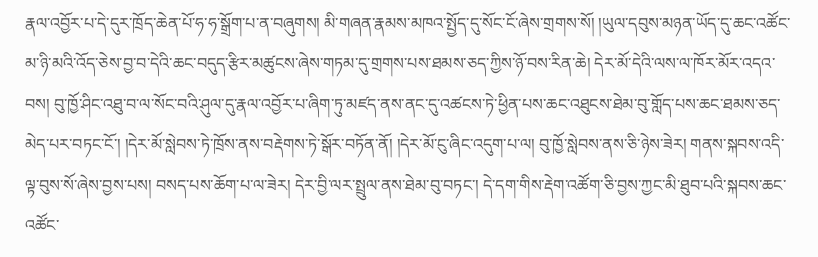རྣལ་འབྱོར་པ་དེ་དུར་ཁྲོད་ཆེན་པོ་ཧ་ཧ་སྒྲོག་པ་ན་བཞུགས། མི་གཞན་རྣམས་མཁའ་སྤྱོད་དུ་སོང་ངོ་ཞེས་གྲགས་སོ། །ཡུལ་དབུས་མཉན་ཡོད་དུ་ཆང་འཚོང་མ་ཉི་མའི་འོད་ཅེས་བྱ་བ་དེའི་ཆང་བདུད་རྩིར་མཚུངས་ཞེས་གཏམ་དུ་གྲགས་པས་ཐམས་ཅད་ཀྱིས་ཉོ་བས་རིན་ཆེ། དེར་མོ་དེའི་ལས་ལ་ཁོར་མོར་འདའ་བས། བུ་ཁྱོ་ཤིང་འཐུ་བ་ལ་སོང་བའི་ཤུལ་དུ་རྣལ་འབྱོར་པ་ཞིག་ཏུ་མཛད་ནས་ནང་དུ་འཚངས་ཏེ་ཕྱིན་པས་ཆང་འཐུངས་ཐེམ་བུ་གློད་པས་ཆང་ཐམས་ཅད་མེད་པར་བཏང་ངོ་། །དེར་མོ་སླེབས་ཏེ་ཁྲོས་ནས་བརྡེགས་ཏེ་སྒོར་བཏོན་ནོ། །དེར་མོ་ངུ་ཞིང་འདུག་པ་ལ། བུ་ཁྱོ་སླེབས་ནས་ཅི་ཉེས་ཟེར། གནས་སྐབས་འདི་ལྟ་བུས་སོ་ཞེས་བྱས་པས། བསད་པས་ཆོག་པ་ལ་ཟེར། དེར་བྱི་ལར་སྤྲུལ་ནས་ཐེམ་བུ་བཏང་། དེ་དག་གིས་རྡེག་འཚོག་ཅི་བྱས་ཀྱང་མི་ཐུབ་པའི་སྐབས་ཆང་འཚོང་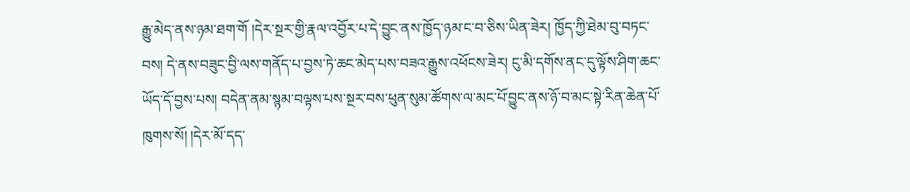རྒྱུ་མེད་ནས་ཉམ་ཐག་གོ །དེར་སྔར་གྱི་རྣལ་འབྱོར་པ་དེ་བྱུང་ནས་ཁྱོད་ཉམ་ང་བ་ཅིས་ཡིན་ཟེར། ཁྱོད་ཀྱི་ཐེམ་བུ་བཏང་བས། དེ་ནས་བཟུང་བྱི་ལས་གནོད་པ་བྱས་ཏེ་ཆང་མེད་པས་བཟའ་རྒྱུས་འཕོངས་ཟེར། ངུ་མི་དགོས་ནང་དུ་ལྟོས་ཤིག་ཆང་ཡོད་དོ་བྱས་པས། བདེན་ནམ་སྙམ་བལྟས་པས་སྔར་བས་ཕུན་སུམ་ཚོགས་ལ་མང་པོ་བྱུང་ནས་ཉོ་བ་མང་སྟེ་རིན་ཆེན་པོ་ཁུགས་སོ། །དེར་མོ་དད་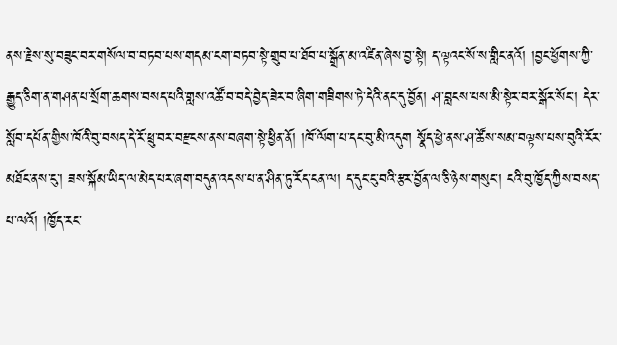ནས་རྗེས་སུ་བཟུང་བར་གསོལ་བ་བཏབ་པས་གདམ་ངག་བཏབ་སྟེ་གྲུབ་པ་ཐོབ་པ་སྒྲོན་མ་འཛིན་ཞེས་བྱ་སྟེ། ད་ལྟའང་སོ་ས་གླིང་ནའོ། །བྱང་ཕྱོགས་ཀྱི་རྒྱུད་ཅིག་ན་གཤན་པ་སྲོག་ཆགས་བསད་པའི་གླས་འཚོ་བ་བདེ་བྱེད་ཟེར་བ་ཞིག་གཟིགས་ཏེ་དེའི་ནང་དུ་བྱོན། ཤ་བླངས་པས་མི་སྟེར་བར་སྒོར་སོང་། དེར་སློབ་དཔོན་གྱིས་ཁོའི་བུ་བསད་དེ་རོ་ཕྲུ་བར་བརྫངས་ནས་བཞག་སྟེ་ཕྱིན་ནོ། །ཁོ་ལོག་པ་དང་བུ་མི་འདུག སྣོད་ཕྱེ་ནས་ཤ་ཚོས་སམ་བལྟས་པས་བུའི་རོར་མཐོང་ནས་ངུ་། ཟས་སྐོམ་ཡིད་ལ་མེད་པར་ཞག་བདུན་འདས་པ་ན་ཤིན་ཏུ་རོད་ངན་ལ། ད་དུང་ངུ་བའི་རྩར་བྱོན་ལ་ཅི་ཉེས་གསུང་། ངའི་བུ་ཁྱོད་ཀྱིས་བསད་པ་ལའོ། །ཁྱོད་རང་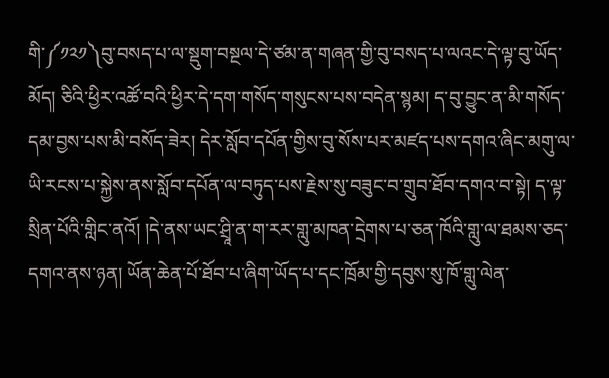གི་༼༡༢༡༽བུ་བསད་པ་ལ་སྡུག་བསྔལ་དེ་ཙམ་ན་གཞན་གྱི་བུ་བསད་པ་ལའང་དེ་ལྟ་བུ་ཡོད་མོད། ཅིའི་ཕྱིར་འཚོ་བའི་ཕྱིར་དེ་དག་གསོད་གསུངས་པས་བདེན་སྙམ། ད་བུ་བྱུང་ན་མི་གསོད་དམ་བྱས་པས་མི་བསོད་ཟེར། དེར་སློབ་དཔོན་གྱིས་བུ་སོས་པར་མཛད་པས་དགའ་ཞིང་མགུ་ལ་ཡི་རངས་པ་སྐྱེས་ནས་སློབ་དཔོན་ལ་བཏུད་པས་རྗེས་སུ་བཟུང་བ་གྲུབ་ཐོབ་དགའ་བ་སྟེ། ད་ལྟ་སྲིན་པོའི་གླིང་ནའོ། །དེ་ནས་ཡང་ཤྲཱི་ན་ག་རར་གླུ་མཁན་དྲེགས་པ་ཅན་ཁོའི་གླུ་ལ་ཐམས་ཅད་དགའ་ནས་ཉན། ཡོན་ཆེན་པོ་ཐོབ་པ་ཞིག་ཡོད་པ་དང་ཁྲོམ་གྱི་དབུས་སུ་ཁོ་གླུ་ལེན་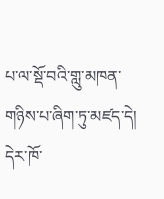པ་ལ་སྡོ་བའི་གླུ་མཁན་གཉིས་པ་ཞིག་ཏུ་མཛད་དེ། དེར་ཁོ་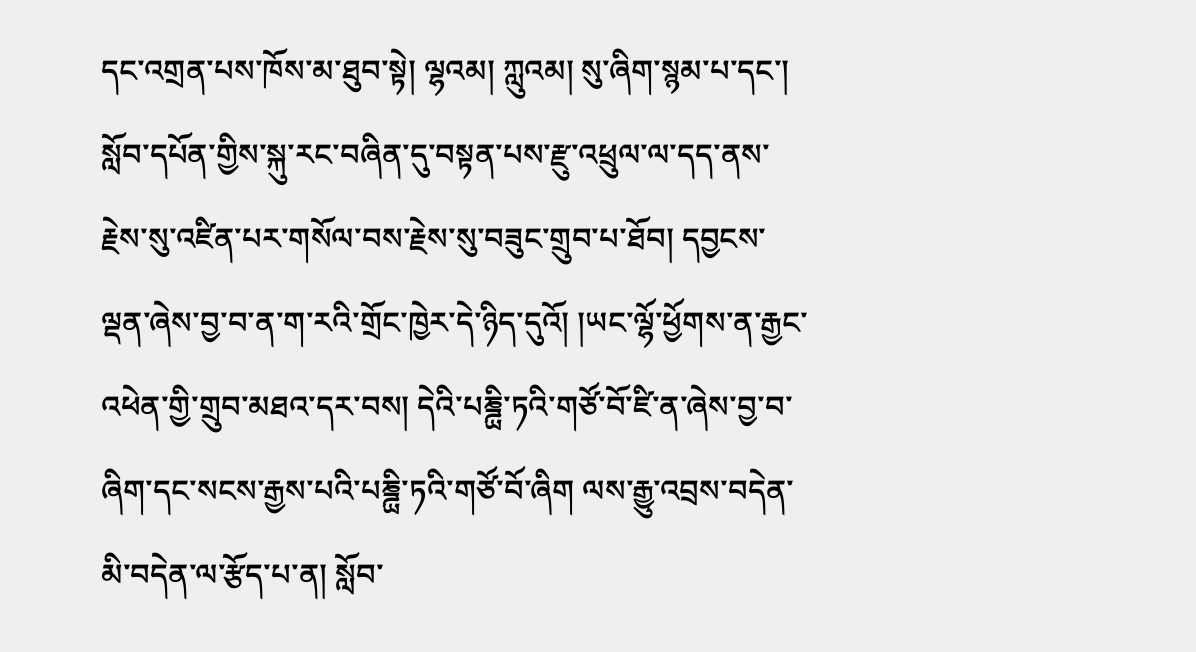དང་འགྲན་པས་ཁོས་མ་ཐུབ་སྟེ། ལྷའམ། ཀླུའམ། སུ་ཞིག་སྙམ་པ་དང་། སློབ་དཔོན་གྱིས་སྐུ་རང་བཞིན་དུ་བསྟན་པས་རྫུ་འཕྲུལ་ལ་དད་ནས་རྗེས་སུ་འཛིན་པར་གསོལ་བས་རྗེས་སུ་བཟུང་གྲུབ་པ་ཐོབ། དབྱངས་ལྡན་ཞེས་བྱ་བ་ན་ག་རའི་གྲོང་ཁྱེར་དེ་ཉིད་དུའོ། །ཡང་ལྷོ་ཕྱོགས་ན་རྒྱང་འཕེན་གྱི་གྲུབ་མཐའ་དར་བས། དེའི་པཎྜྻི་ཏའི་གཙོ་བོ་ཛི་ན་ཞེས་བྱ་བ་ཞིག་དང་སངས་རྒྱས་པའི་པཎྜྻི་ཏའི་གཙོ་བོ་ཞིག ལས་རྒྱུ་འབྲས་བདེན་མི་བདེན་ལ་རྩོད་པ་ན། སློབ་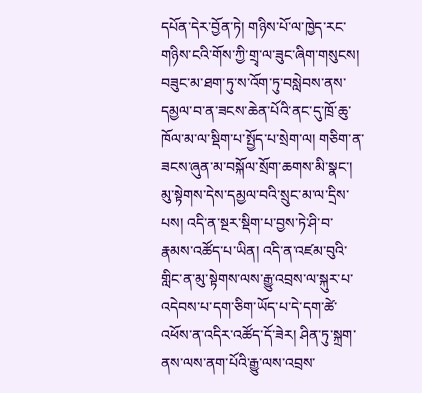དཔོན་དེར་བྱོན་ཏེ། གཉིས་པོ་ལ་ཁྱེད་རང་གཉིས་ངའི་གོས་ཀྱི་གྲྭ་ལ་ཟུང་ཞིག་གསུངས། བཟུང་མ་ཐག་ཏུ་ས་འོག་ཏུ་བསླེབས་ནས་དམྱལ་བ་ན་ཟངས་ཆེན་པོའི་ནང་དུ་ཁྲོ་ཆུ་ཁོལ་མ་ལ་སྡིག་པ་སྤྱོད་པ་སྲེག་ལ། གཅིག་ན་ཟངས་ཞུན་མ་བསྐོལ་སྲོག་ཆགས་མི་སྣང་། མུ་སྟེགས་དེས་དམྱལ་བའི་སྲུང་མ་ལ་དྲིས་པས། འདི་ན་སྔར་སྡིག་པ་བྱས་ཏེ་ཤི་བ་རྣམས་འཚོད་པ་ཡིན། འདི་ན་འཛམ་བུའི་གླིང་ན་མུ་སྟེགས་ལས་རྒྱུ་འབྲས་ལ་སྐུར་པ་འདེབས་པ་དག་ཅིག་ཡོད་པ་དེ་དག་ཚེ་འཕོས་ན་འདིར་འཚོད་དོ་ཟེར། ཤིན་ཏུ་སྐྲག་ནས་ལས་ནག་པོའི་རྒྱུ་ལས་འབྲས་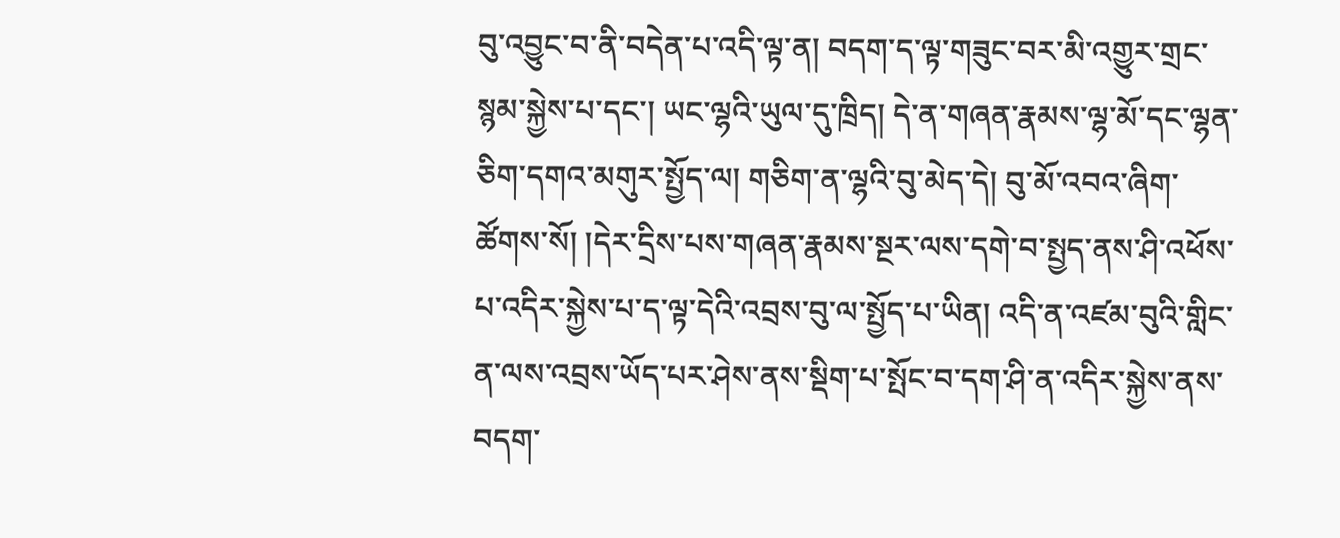བུ་འབྱུང་བ་ནི་བདེན་པ་འདི་ལྟ་ན། བདག་ད་ལྟ་གཟུང་བར་མི་འགྱུར་གྲང་སྙམ་སྐྱེས་པ་དང་། ཡང་ལྷའི་ཡུལ་དུ་ཁྲིད། དེ་ན་གཞན་རྣམས་ལྷ་མོ་དང་ལྷན་ཅིག་དགའ་མགུར་སྤྱོད་ལ། གཅིག་ན་ལྷའི་བུ་མེད་དེ། བུ་མོ་འབའ་ཞིག་ཚོགས་སོ། །དེར་དྲིས་པས་གཞན་རྣམས་སྔར་ལས་དགེ་བ་སྤྱད་ནས་ཤི་འཕོས་པ་འདིར་སྐྱེས་པ་ད་ལྟ་དེའི་འབྲས་བུ་ལ་སྤྱོད་པ་ཡིན། འདི་ན་འཛམ་བུའི་གླིང་ན་ལས་འབྲས་ཡོད་པར་ཤེས་ནས་སྡིག་པ་སྤོང་བ་དག་ཤི་ན་འདིར་སྐྱེས་ནས་བདག་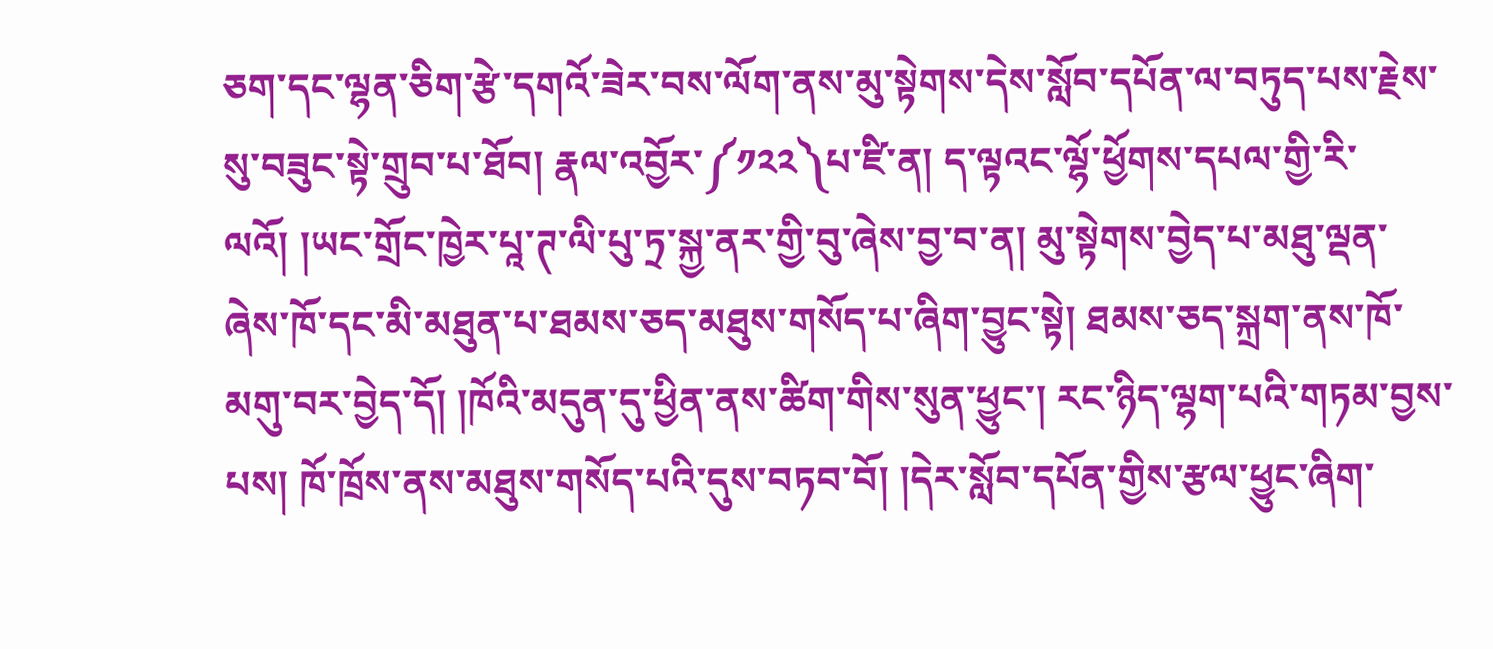ཅག་དང་ལྷན་ཅིག་རྩེ་དགའོ་ཟེར་བས་ལོག་ནས་མུ་སྟེགས་དེས་སློབ་དཔོན་ལ་བཏུད་པས་རྗེས་སུ་བཟུང་སྟེ་གྲུབ་པ་ཐོབ། རྣལ་འབྱོར་༼༡༢༢༽པ་ཛི་ན། ད་ལྟའང་ལྷོ་ཕྱོགས་དཔལ་གྱི་རི་ལའོ། །ཡང་གྲོང་ཁྱེར་པཱ་ཊ་ལི་པུ་ཏྲ་སྐྱ་ནར་གྱི་བུ་ཞེས་བྱ་བ་ན། མུ་སྟེགས་བྱེད་པ་མཐུ་ལྡན་ཞེས་ཁོ་དང་མི་མཐུན་པ་ཐམས་ཅད་མཐུས་གསོད་པ་ཞིག་བྱུང་སྟེ། ཐམས་ཅད་སྐྲག་ནས་ཁོ་མགུ་བར་བྱེད་དོ། །ཁོའི་མདུན་དུ་ཕྱིན་ནས་ཚིག་གིས་སུན་ཕྱུང་། རང་ཉིད་ལྷག་པའི་གཏམ་བྱས་པས། ཁོ་ཁྲོས་ནས་མཐུས་གསོད་པའི་དུས་བཏབ་བོ། །དེར་སློབ་དཔོན་གྱིས་རྩལ་ཕྱུང་ཞིག་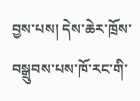བྱས་པས། དེས་ཆེར་ཁྲོས་བསྒྲུབས་པས་ཁོ་རང་གི་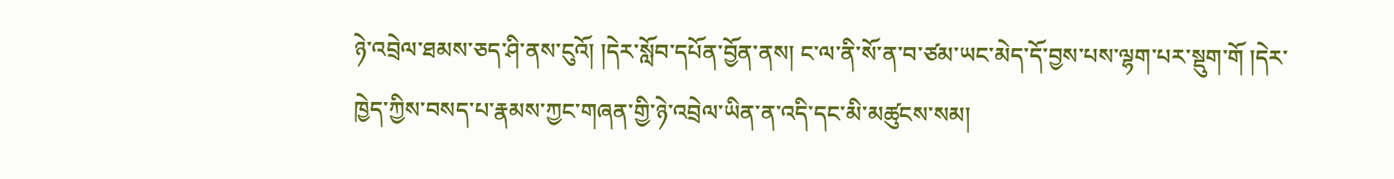ཉེ་འབྲེལ་ཐམས་ཅད་ཤི་ནས་ངུའོ། །དེར་སློབ་དཔོན་བྱོན་ནས། ང་ལ་ནི་སོ་ན་བ་ཙམ་ཡང་མེད་དོ་བྱས་པས་ལྷག་པར་སྡུག་གོ །དེར་ཁྱེད་ཀྱིས་བསད་པ་རྣམས་ཀྱང་གཞན་གྱི་ཉེ་འབྲེལ་ཡིན་ན་འདི་དང་མི་མཚུངས་སམ།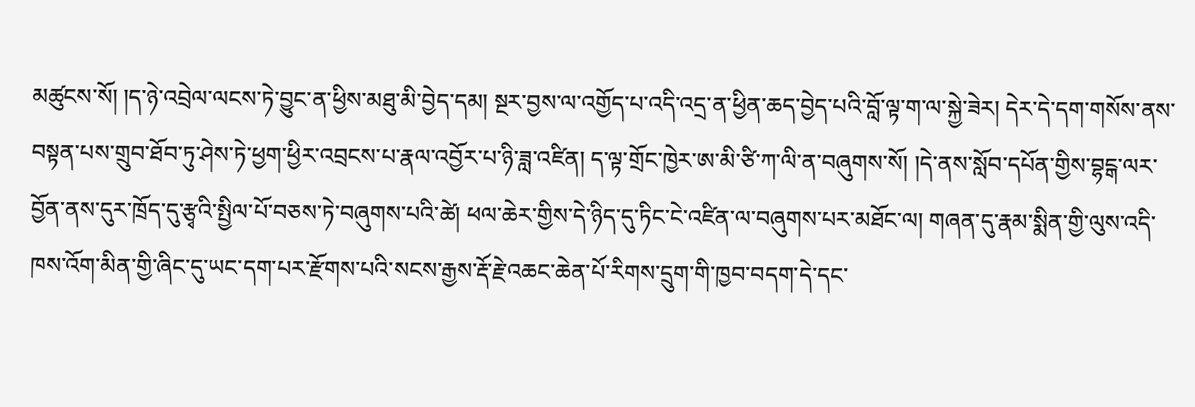མཚུངས་སོ། །ད་ཉེ་འབྲེལ་ལངས་ཏེ་བྱུང་ན་ཕྱིས་མཐུ་མི་བྱེད་དམ། སྔར་བྱས་ལ་འགྱོད་པ་འདི་འདྲ་ན་ཕྱིན་ཆད་བྱེད་པའི་བློ་ལྟ་ག་ལ་སྐྱེ་ཟེར། དེར་དེ་དག་གསོས་ནས་བསྟན་པས་གྲུབ་ཐོབ་ཏུ་ཤེས་ཏེ་ཕྱག་ཕྱིར་འབྲངས་པ་རྣལ་འབྱོར་པ་ཉི་ཟླ་འཛིན། ད་ལྟ་གྲོང་ཁྱེར་ཨ་མི་ཙི་ཀ་ལི་ན་བཞུགས་སོ། །དེ་ནས་སློབ་དཔོན་གྱིས་བྷངྒ་ལར་བྱོན་ནས་དུར་ཁྲོད་དུ་རྩྭའི་སྤྱིལ་པོ་བཅས་ཏེ་བཞུགས་པའི་ཚེ། ཕལ་ཆེར་གྱིས་དེ་ཉིད་དུ་ཏིང་ངེ་འཛིན་ལ་བཞུགས་པར་མཐོང་ལ། གཞན་དུ་རྣམ་སྨིན་གྱི་ལུས་འདི་ཁས་འོག་མིན་གྱི་ཞིང་དུ་ཡང་དག་པར་རྫོགས་པའི་སངས་རྒྱས་རྡོ་རྗེ་འཆང་ཆེན་པོ་རིགས་དྲུག་གི་ཁྱབ་བདག་དེ་དང་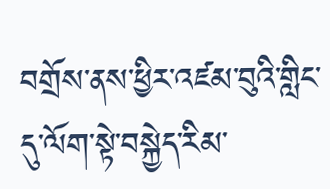བགྲོས་ནས་ཕྱིར་འཛམ་བུའི་གླིང་དུ་ལོག་སྟེ་བསྐྱེད་རིམ་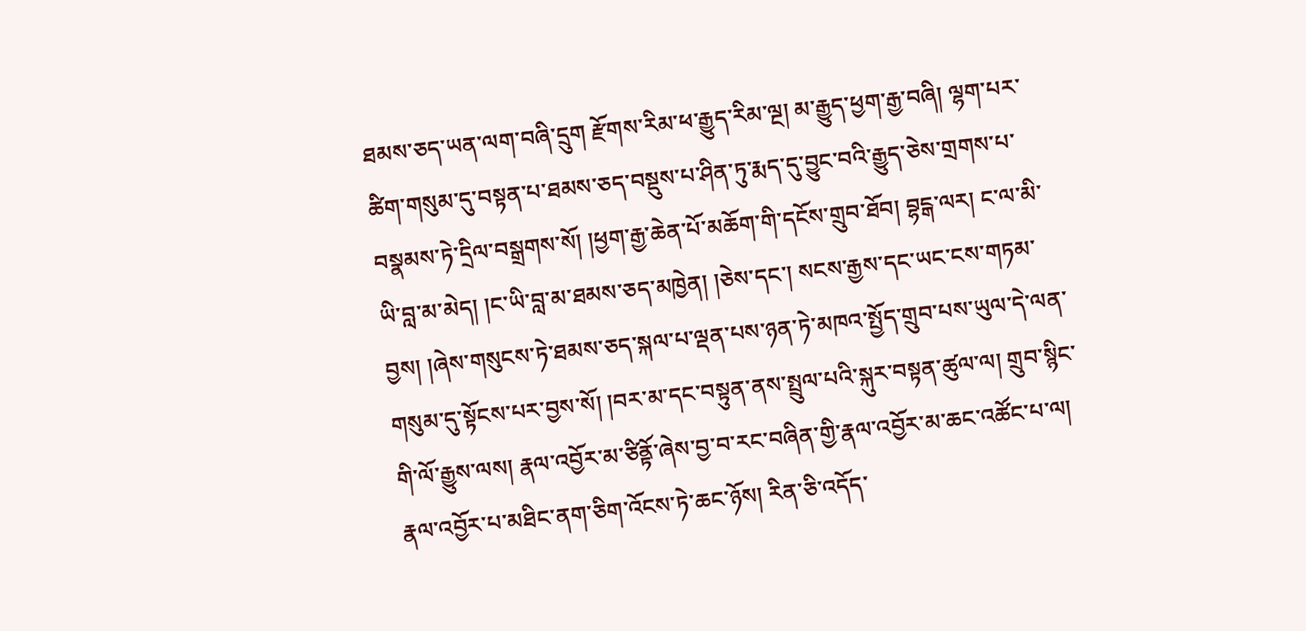ཐམས་ཅད་ཡན་ལག་བཞི་དྲུག རྫོགས་རིམ་ཕ་རྒྱུད་རིམ་ལྔ། མ་རྒྱུད་ཕྱག་རྒྱ་བཞི། ལྷག་པར་ཚིག་གསུམ་དུ་བསྟན་པ་ཐམས་ཅད་བསྡུས་པ་ཤིན་ཏུ་རྨད་དུ་བྱུང་བའི་རྒྱུད་ཅེས་གྲགས་པ་བསྣམས་ཏེ་དྲིལ་བསྒྲགས་སོ། །ཕྱག་རྒྱ་ཆེན་པོ་མཆོག་གི་དངོས་གྲུབ་ཐོབ། བྷངྒ་ལར། ང་ལ་མི་ཡི་བླ་མ་མེད། །ང་ཡི་བླ་མ་ཐམས་ཅད་མཁྱེན། །ཅེས་དང་། སངས་རྒྱས་དང་ཡང་ངས་གཏམ་བྱས། །ཞེས་གསུངས་ཏེ་ཐམས་ཅད་སྐལ་པ་ལྡན་པས་ཉན་ཏེ་མཁའ་སྤྱོད་གྲུབ་པས་ཡུལ་དེ་ལན་གསུམ་དུ་སྟོངས་པར་བྱས་སོ། །བར་མ་དང་བསྟུན་ནས་སྤྲུལ་པའི་སྐུར་བསྟན་ཚུལ་ལ། གྲུབ་སྙིང་གི་ལོ་རྒྱུས་ལས། རྣལ་འབྱོར་མ་ཙིནྟོ་ཞེས་བྱ་བ་རང་བཞིན་གྱི་རྣལ་འབྱོར་མ་ཆང་འཚོང་པ་ལ། རྣལ་འབྱོར་པ་མཐིང་ནག་ཅིག་འོངས་ཏེ་ཆང་ཉོས། རིན་ཅི་འདོད་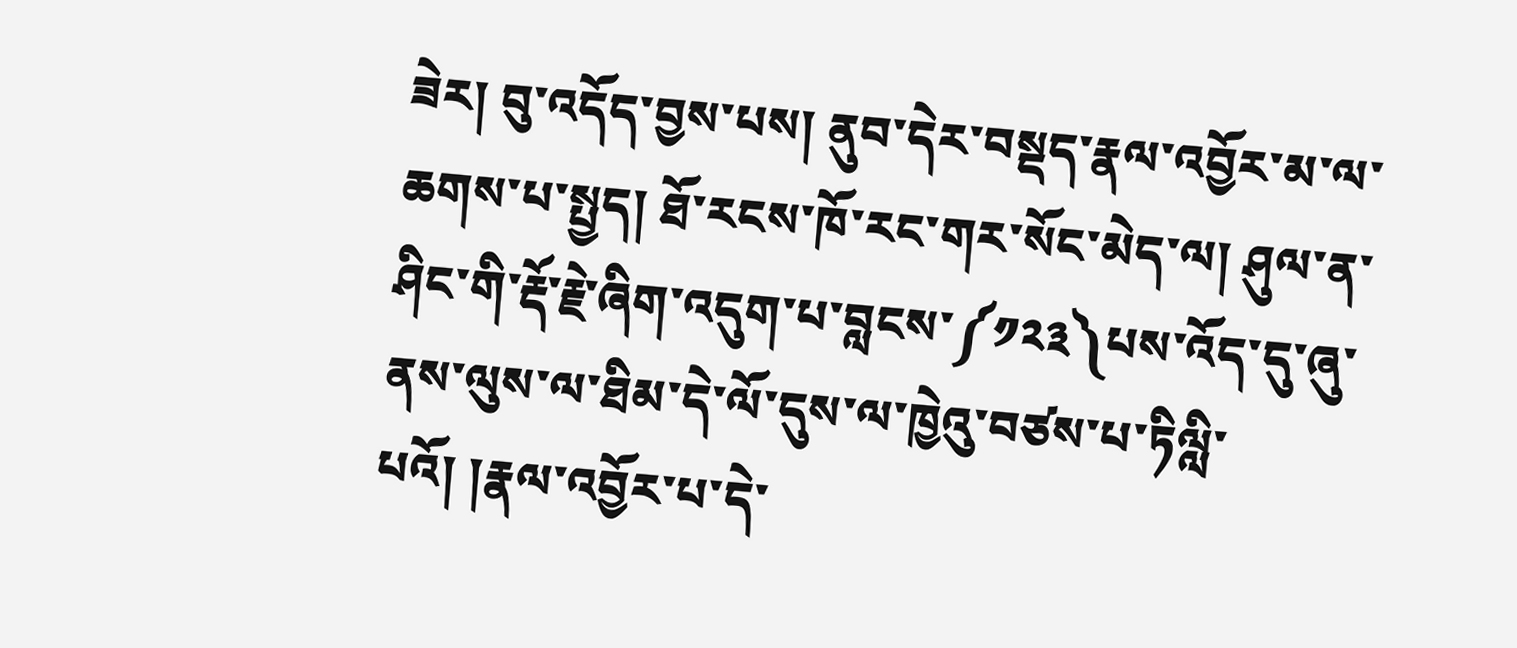ཟེར། བུ་འདོད་བྱས་པས། ནུབ་དེར་བསྡད་རྣལ་འབྱོར་མ་ལ་ཆགས་པ་སྤྱད། ཐོ་རངས་ཁོ་རང་གར་སོང་མེད་ལ། ཤུལ་ན་ཤིང་གི་རྡོ་རྗེ་ཞིག་འདུག་པ་བླངས་༼༡༢༣༽པས་འོད་དུ་ཞུ་ནས་ལུས་ལ་ཐིམ་དེ་ལོ་དུས་ལ་ཁྱེའུ་བཙས་པ་ཏིལླི་པའོ། །རྣལ་འབྱོར་པ་དེ་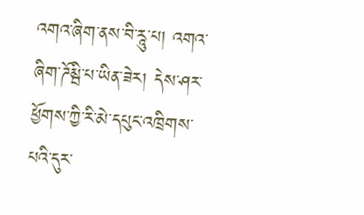འགའ་ཞིག་ནས་བི་རཱུ་པ། འགའ་ཞིག་ཌོམྦི་པ་ཡིན་ཟེར། དེས་ཤར་ཕྱོགས་ཀྱི་རི་མེ་དཔུང་འཁྲིགས་པའི་དུར་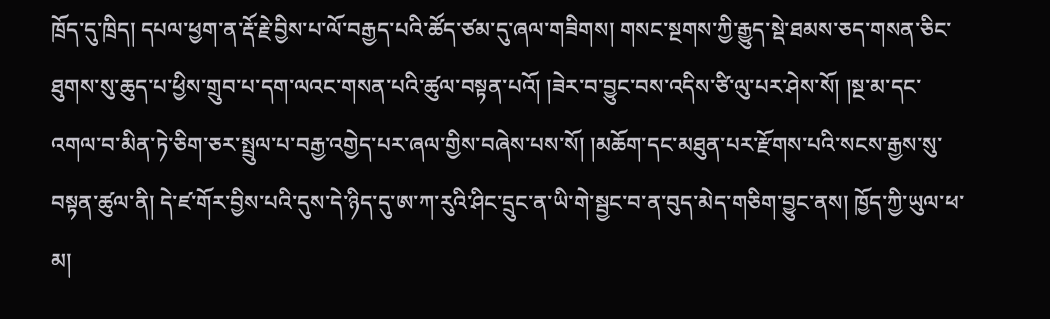ཁྲོད་དུ་ཁྲིད། དཔལ་ཕྱག་ན་རྡོ་རྗེ་བྱིས་པ་ལོ་བརྒྱད་པའི་ཚོད་ཙམ་དུ་ཞལ་གཟིགས། གསང་སྔགས་ཀྱི་རྒྱུད་སྡེ་ཐམས་ཅད་གསན་ཅིང་ཐུགས་སུ་ཆུད་པ་ཕྱིས་གྲུབ་པ་དག་ལའང་གསན་པའི་ཚུལ་བསྟན་པའོ། །ཟེར་བ་བྱུང་བས་འདིས་ཙི་ལུ་པར་ཤེས་སོ། །སྔ་མ་དང་འགལ་བ་མིན་ཏེ་ཅིག་ཅར་སྤྲུལ་པ་བརྒྱ་འགྱེད་པར་ཞལ་གྱིས་བཞེས་པས་སོ། །མཆོག་དང་མཐུན་པར་རྫོགས་པའི་སངས་རྒྱས་སུ་བསྟན་ཚུལ་ནི། དེ་ཛ་གོར་བྱིས་པའི་དུས་དེ་ཉིད་དུ་ཨ་ཀ་རུའི་ཤིང་དྲུང་ན་ཡི་གེ་སྦྱང་བ་ན་བུད་མེད་གཅིག་བྱུང་ནས། ཁྱོད་ཀྱི་ཡུལ་ཕ་མ།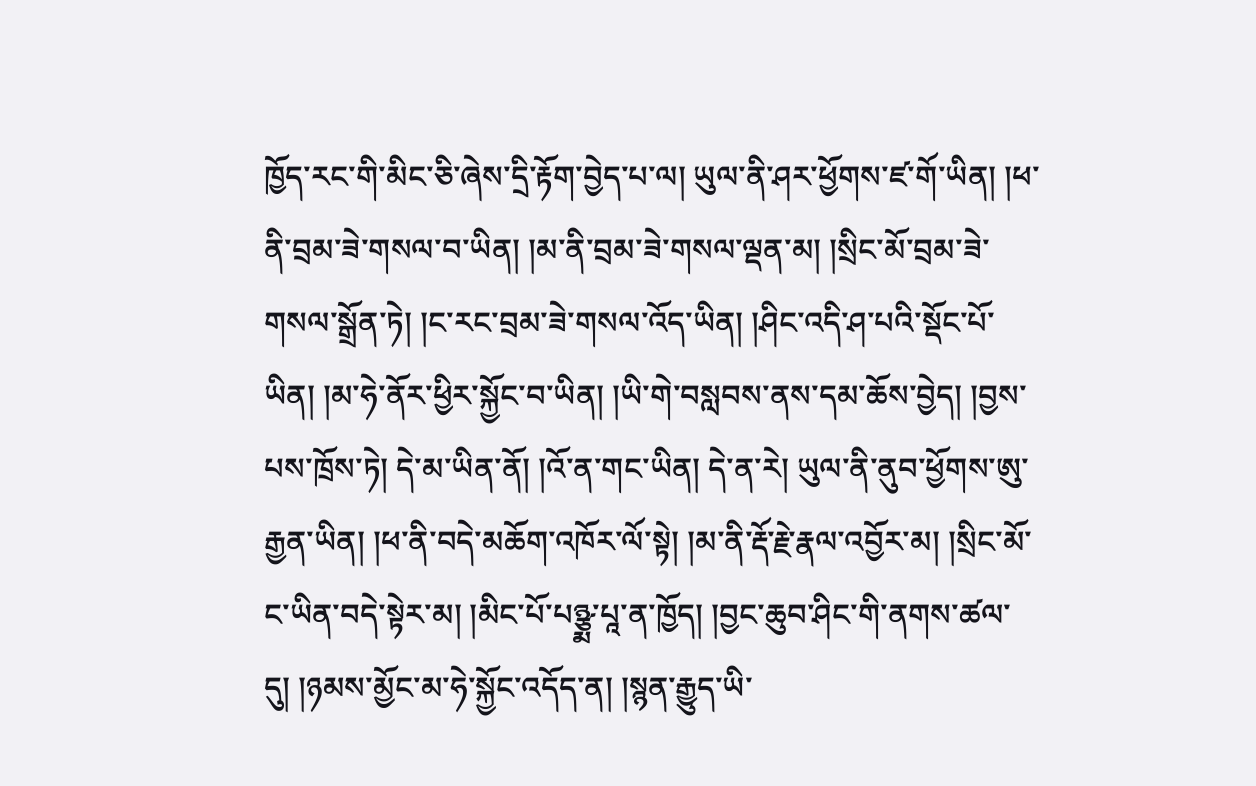ཁྱོད་རང་གི་མིང་ཅི་ཞེས་དྲི་རྟོག་བྱེད་པ་ལ། ཡུལ་ནི་ཤར་ཕྱོགས་ཛ་གོ་ཡིན། །ཕ་ནི་བྲམ་ཟེ་གསལ་བ་ཡིན། །མ་ནི་བྲམ་ཟེ་གསལ་ལྡན་མ། །སྲིང་མོ་བྲམ་ཟེ་གསལ་སྒྲོན་ཏེ། །ང་རང་བྲམ་ཟེ་གསལ་འོད་ཡིན། །ཤིང་འདི་ཤ་པའི་སྡོང་པོ་ཡིན། །མ་ཧེ་ནོར་ཕྱིར་སྐྱོང་བ་ཡིན། །ཡི་གེ་བསླབས་ནས་དམ་ཆོས་བྱེད། །བྱས་པས་ཁྲོས་ཏེ། དེ་མ་ཡིན་ནོ། །འོ་ན་གང་ཡིན། དེ་ན་རེ། ཡུལ་ནི་ནུབ་ཕྱོགས་ཨུ་རྒྱན་ཡིན། །ཕ་ནི་བདེ་མཆོག་འཁོར་ལོ་སྟེ། །མ་ནི་རྡོ་རྗེ་རྣལ་འབྱོར་མ། །སྲིང་མོ་ང་ཡིན་བདེ་སྟེར་མ། །མིང་པོ་པཉྩྨ་པཱ་ན་ཁྱོད། །བྱང་ཆུབ་ཤིང་གི་ནགས་ཚལ་དུ། །ཉམས་མྱོང་མ་ཧེ་སྐྱོང་འདོད་ན། །སྙན་རྒྱུད་ཡི་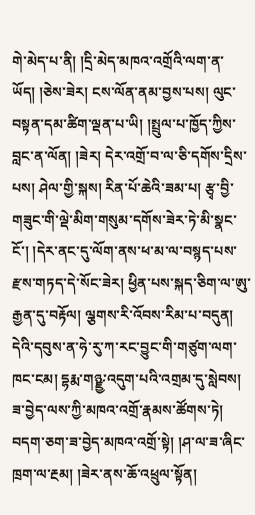གེ་མེད་པ་ནི། །དྲི་མེད་མཁའ་འགྲོའི་ལག་ན་ཡོད། །ཅེས་ཟེར། ངས་ལོན་ནམ་བྱས་པས། ལུང་བསྟན་དམ་ཚིག་ལྡན་པ་ཡི། །སྤྲུལ་པ་ཁྱོད་ཀྱིས་བླང་ན་ལོན། །ཟེར། དེར་འགྲོ་བ་ལ་ཅི་དགོས་དྲིས་པས། ཤེལ་གྱི་སྐས། རིན་པོ་ཆེའི་ཟམ་པ། རྩྭ་བྱི་གཟུང་གི་ལྡེ་མིག་གསུམ་དགོས་ཟེར་ཏེ་མི་སྣང་ངོ་། །དེར་ནང་དུ་ལོག་ནས་ཕ་མ་ལ་བསྙད་པས་རྫས་གཏད་དེ་སོང་ཟེར། ཕྱིན་པས་སྐད་ཅིག་ལ་ཨུ་རྒྱན་དུ་བརྟོལ། ལྕགས་རི་འོབས་རིམ་པ་བདུན། དེའི་དབུས་ན་ཧེ་རུ་ཀ་རང་བྱུང་གི་གཙུག་ལག་ཁང་ངམ། དྷརྨ་གཉྫྱ་འདུག་པའི་འགྲམ་དུ་སླེབས། ཟ་བྱེད་ལས་ཀྱི་མཁའ་འགྲོ་རྣམས་ཚོགས་ཏེ། བདག་ཅག་ཟ་བྱེད་མཁའ་འགྲོ་སྟེ། །ཤ་ལ་ཟ་ཞིང་ཁྲག་ལ་རྔམ། །ཟེར་ནས་ཆོ་འཕྲུལ་སྟོན།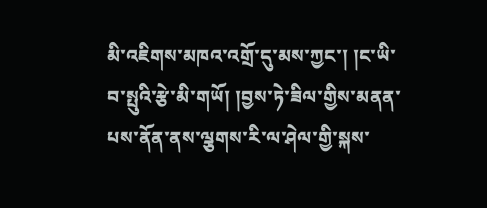མི་འཇིགས་མཁའ་འགྲོ་དུ་མས་ཀྱང་། །ང་ཡི་བ་སྤུའི་རྩེ་མི་གཡོ། །བྱས་ཏེ་ཟིལ་གྱིས་མནན་པས་ནོན་ནས་ལྕགས་རི་ལ་ཤེལ་གྱི་སྐས་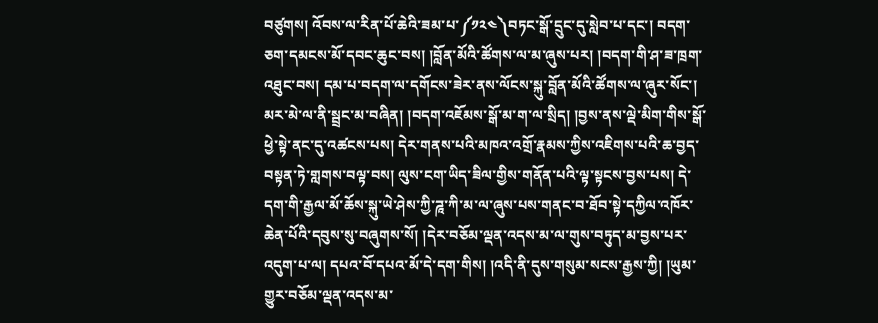བཙུགས། འོབས་ལ་རིན་པོ་ཆེའི་ཟམ་པ་༼༡༢༤༽བཏང་སྒོ་དྲུང་དུ་སླེབ་པ་དང་། བདག་ཅག་དམངས་མོ་དབང་ཆུང་བས། །བློན་མོའི་ཚོགས་ལ་མ་ཞུས་པར། །བདག་གི་ཤ་ཟ་ཁྲག་འཐུང་བས། དམ་པ་བདག་ལ་དགོངས་ཟེར་ནས་ལོངས་སྐུ་བློན་མོའི་ཚོགས་ལ་ཞུར་སོང་། མར་མེ་ལ་ནི་སྦྲང་མ་བཞིན། །བདག་འཇོམས་སྒོ་མ་ག་ལ་སྲིད། །བྱས་ནས་ལྡེ་མིག་གིས་སྒོ་ཕྱེ་སྟེ་ནང་དུ་འཚངས་པས། དེར་གནས་པའི་མཁའ་འགྲོ་རྣམས་ཀྱིས་འཇིགས་པའི་ཆ་བྱད་བསྟན་ཏེ་གླགས་བལྟ་བས། ལུས་ངག་ཡིད་ཟིལ་གྱིས་གནོན་པའི་ལྟ་སྟངས་བྱས་པས། དེ་དག་གི་རྒྱལ་མོ་ཆོས་སྐུ་ཡེ་ཤེས་ཀྱི་ཌཱ་ཀི་མ་ལ་ཞུས་པས་གནང་བ་ཐོབ་སྟེ་དཀྱིལ་འཁོར་ཆེན་པོའི་དབུས་སུ་བཞུགས་སོ། །དེར་བཅོམ་ལྡན་འདས་མ་ལ་གུས་བཏུད་མ་བྱས་པར་འདུག་པ་ལ། དཔའ་བོ་དཔའ་མོ་དེ་དག་གིས། །འདི་ནི་དུས་གསུམ་སངས་རྒྱས་ཀྱི། །ཡུམ་གྱུར་བཅོམ་ལྡན་འདས་མ་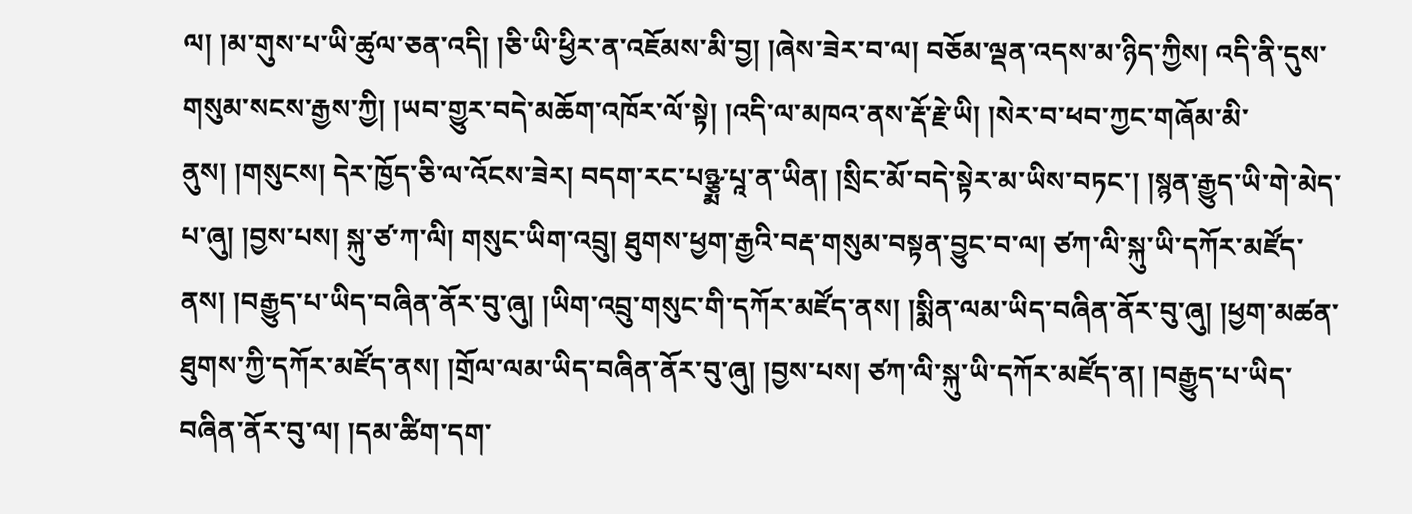ལ། །མ་གུས་པ་ཡི་ཚུལ་ཅན་འདི། །ཅི་ཡི་ཕྱིར་ན་འཇོམས་མི་བྱ། །ཞེས་ཟེར་བ་ལ། བཅོམ་ལྡན་འདས་མ་ཉིད་ཀྱིས། འདི་ནི་དུས་གསུམ་སངས་རྒྱས་ཀྱི། །ཡབ་གྱུར་བདེ་མཆོག་འཁོར་ལོ་སྟེ། །འདི་ལ་མཁའ་ནས་རྡོ་རྗེ་ཡི། །སེར་བ་ཕབ་ཀྱང་གཞོམ་མི་ནུས། །གསུངས། དེར་ཁྱོད་ཅི་ལ་འོངས་ཟེར། བདག་རང་པཉྩྨ་པཱ་ན་ཡིན། །སྲིང་མོ་བདེ་སྟེར་མ་ཡིས་བཏང་། །སྙན་རྒྱུད་ཡི་གེ་མེད་པ་ཞུ། །བྱས་པས། སྐུ་ཙ་ཀ་ལི། གསུང་ཡིག་འབྲུ། ཐུགས་ཕྱག་རྒྱའི་བརྡ་གསུམ་བསྟན་བྱུང་བ་ལ། ཙཀ་ལི་སྐུ་ཡི་དཀོར་མཛོད་ནས། །བརྒྱུད་པ་ཡིད་བཞིན་ནོར་བུ་ཞུ། །ཡིག་འབྲུ་གསུང་གི་དཀོར་མཛོད་ནས། །སྨིན་ལམ་ཡིད་བཞིན་ནོར་བུ་ཞུ། །ཕྱག་མཚན་ཐུགས་ཀྱི་དཀོར་མཛོད་ནས། །གྲོལ་ལམ་ཡིད་བཞིན་ནོར་བུ་ཞུ། །བྱས་པས། ཙཀ་ལི་སྐུ་ཡི་དཀོར་མཛོད་ན། །བརྒྱུད་པ་ཡིད་བཞིན་ནོར་བུ་ལ། །དམ་ཚིག་དག་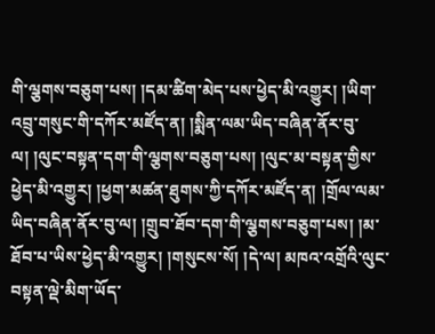གི་ལྕགས་བཅུག་པས། །དམ་ཚིག་མེད་པས་ཕྱེད་མི་འགྱུར། །ཡིག་འབྲུ་གསུང་གི་དཀོར་མཛོད་ན། །སྨིན་ལམ་ཡིད་བཞིན་ནོར་བུ་ལ། །ལུང་བསྟན་དག་གི་ལྕགས་བཅུག་པས། །ལུང་མ་བསྟན་གྱིས་ཕྱེད་མི་འགྱུར། །ཕྱག་མཚན་ཐུགས་ཀྱི་དཀོར་མཛོད་ན། །གྲོལ་ལམ་ཡིད་བཞིན་ནོར་བུ་ལ། །གྲུབ་ཐོབ་དག་གི་ལྕགས་བཅུག་པས། །མ་ཐོབ་པ་ཡིས་ཕྱེད་མི་འགྱུར། །གསུངས་སོ། །དེ་ལ། མཁའ་འགྲོའི་ལུང་བསྟན་ལྡེ་མིག་ཡོད་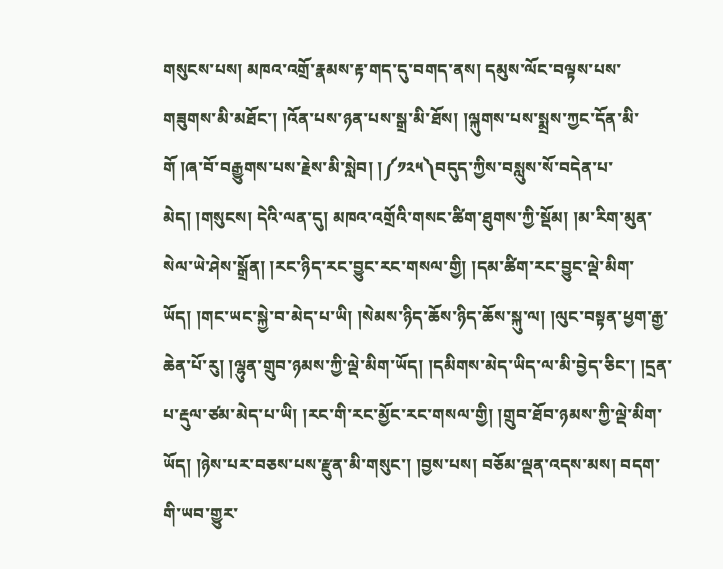གསུངས་པས། མཁའ་འགྲོ་རྣམས་རྟ་གད་དུ་བགད་ནས། དམུས་ལོང་བལྟས་པས་གཟུགས་མི་མཐོང་། །འོན་པས་ཉན་པས་སྒྲ་མི་ཐོས། །ལྐུགས་པས་སྨྲས་ཀྱང་དོན་མི་གོ །ཞ་བོ་བརྒྱུགས་པས་རྗེས་མི་སླེབ། །༼༡༢༥༽བདུད་ཀྱིས་བསླུས་སོ་བདེན་པ་མེད། །གསུངས། དེའི་ལན་དུ། མཁའ་འགྲོའི་གསང་ཚིག་ཐུགས་ཀྱི་སྡོམ། །མ་རིག་མུན་སེལ་ཡེ་ཤེས་སྒྲོན། །རང་ཉིད་རང་བྱུང་རང་གསལ་གྱི། །དམ་ཚིག་རང་བྱུང་ལྡེ་མིག་ཡོད། །གང་ཡང་སྐྱེ་བ་མེད་པ་ཡི། །སེམས་ཉིད་ཆོས་ཉིད་ཆོས་སྐུ་ལ། །ལུང་བསྟན་ཕྱག་རྒྱ་ཆེན་པོ་རུ། །ལྷུན་གྲུབ་ཉམས་ཀྱི་ལྡེ་མིག་ཡོད། །དམིགས་མེད་ཡིད་ལ་མི་བྱེད་ཅིང་། །དྲན་པ་རྡུལ་ཙམ་མེད་པ་ཡི། །རང་གི་རང་མྱོང་རང་གསལ་གྱི། །གྲུབ་ཐོབ་ཉམས་ཀྱི་ལྡེ་མིག་ཡོད། །ཉེས་པར་བཅས་པས་རྫུན་མི་གསུང་། །བྱས་པས། བཅོམ་ལྡན་འདས་མས། བདག་གི་ཡབ་གྱུར་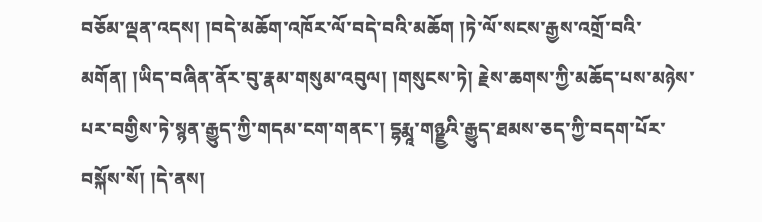བཅོམ་ལྡན་འདས། །བདེ་མཆོག་འཁོར་ལོ་བདེ་བའི་མཆོག །ཏེ་ལོ་སངས་རྒྱས་འགྲོ་བའི་མགོན། །ཡིད་བཞིན་ནོར་བུ་རྣམ་གསུམ་འབུལ། །གསུངས་ཏེ། རྗེས་ཆགས་ཀྱི་མཆོད་པས་མཉེས་པར་བགྱིས་ཏེ་སྙན་རྒྱུད་ཀྱི་གདམ་ངག་གནང་། དྷརྨཱ་གཉྫྱའི་རྒྱུད་ཐམས་ཅད་ཀྱི་བདག་པོར་བསྐོས་སོ། །དེ་ནས།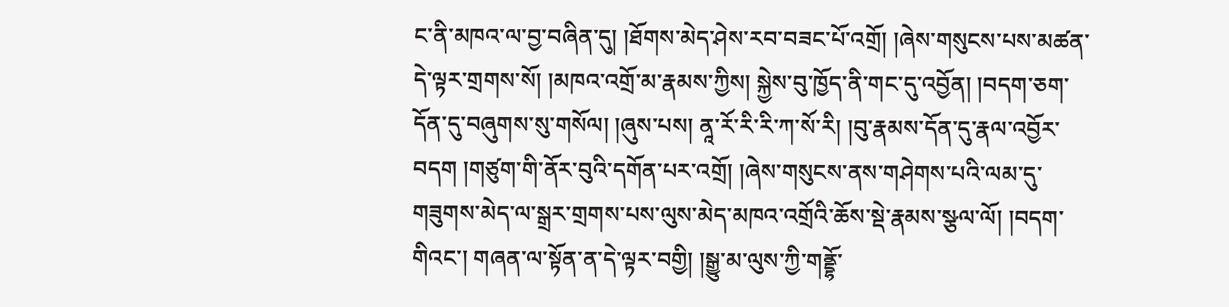ང་ནི་མཁའ་ལ་བྱ་བཞིན་དུ། །ཐོགས་མེད་ཤེས་རབ་བཟང་པོ་འགྲོ། །ཞེས་གསུངས་པས་མཚན་དེ་ལྟར་གྲགས་སོ། །མཁའ་འགྲོ་མ་རྣམས་ཀྱིས། སྐྱེས་བུ་ཁྱོད་ནི་གང་དུ་འབྱོན། །བདག་ཅག་དོན་དུ་བཞུགས་སུ་གསོལ། །ཞུས་པས། ནཱ་རོ་རི་རི་ཀ་སོ་རི། །བུ་རྣམས་དོན་དུ་རྣལ་འབྱོར་བདག །གཙུག་གི་ནོར་བུའི་དགོན་པར་འགྲོ། །ཞེས་གསུངས་ནས་གཤེགས་པའི་ལམ་དུ་གཟུགས་མེད་ལ་སྒྲར་གྲགས་པས་ལུས་མེད་མཁའ་འགྲོའི་ཆོས་སྡེ་རྣམས་སྩལ་ལོ། །བདག་གིའང་། གཞན་ལ་སྟོན་ན་དེ་ལྟར་བགྱི། །སྒྱུ་མ་ལུས་ཀྱི་གནྡྷོ་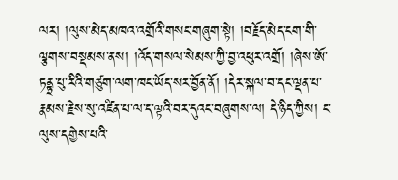ལར། །ལུས་མེད་མཁའ་འགྲོའི་གསང་གཞུག་སྟེ། །བརྗོད་མེད་ངག་གི་ལྕགས་བསྡམས་ནས། །འོད་གསལ་སེམས་ཀྱི་བྱ་འཕུར་འགྲོ། །ཞེས་ཨོ་ཏནྟྲ་པུ་རིའི་གཙུག་ལག་ཁང་ཡོད་སར་བྱོན་ནོ། །དེར་སྐལ་བ་དང་ལྡན་པ་རྣམས་རྗེས་སུ་འཛིན་པ་ལ་ད་ལྟའི་བར་དུའང་བཞུགས་ལ། དེ་ཉིད་ཀྱིས། ང་ལུས་དགྱེས་པའི་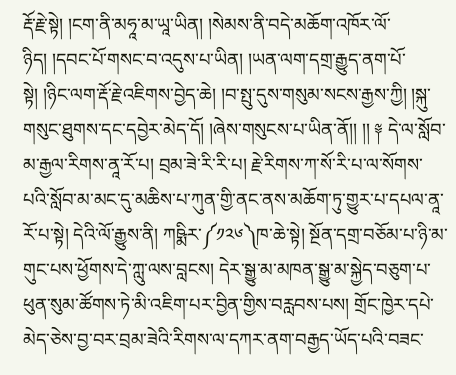རྡོ་རྗེ་སྟེ། །ངག་ནི་མཧཱ་མ་ཡཱ་ཡིན། །སེམས་ནི་བདེ་མཆོག་འཁོར་ལོ་ཉིད། །དབང་པོ་གསང་བ་འདུས་པ་ཡིན། །ཡན་ལག་དགྲ་རྒྱུད་ནག་པོ་སྟེ། །ཉིང་ལག་རྡོ་རྗེ་འཇིགས་བྱེད་ཆེ། །བ་སྤུ་དུས་གསུམ་སངས་རྒྱས་ཀྱི། །སྐུ་གསུང་ཐུགས་དང་དབྱེར་མེད་དོ། །ཞེས་གསུངས་པ་ཡིན་ནོ།། །། ༈ དེ་ལ་སློབ་མ་རྒྱལ་རིགས་ནཱ་རོ་པ། བྲམ་ཟེ་རི་རི་པ། རྗེ་རིགས་ཀ་སོ་རི་པ་ལ་སོགས་པའི་སློབ་མ་མང་དུ་མཆིས་པ་ཀུན་གྱི་ནང་ནས་མཆོག་ཏུ་གྱུར་པ་དཔལ་ནཱ་རོ་པ་སྟེ། དེའི་ལོ་རྒྱུས་ནི། ཀཥྨིར་༼༡༢༦༽ཁ་ཆེ་སྟེ། སྔོན་དགྲ་བཅོམ་པ་ཉི་མ་གུང་པས་ཕྱོགས་དེ་ཀླུ་ལས་བླངས། དེར་སྒྱུ་མ་མཁན་སྒྱུ་མ་སྐྱེད་བཅུག་པ་ཕུན་སུམ་ཚོགས་ཏེ་མི་འཇིག་པར་བྱིན་གྱིས་བརླབས་པས། གྲོང་ཁྱེར་དཔེ་མེད་ཅེས་བྱ་བར་བྲམ་ཟེའི་རིགས་ལ་དཀར་ནག་བརྒྱད་ཡོད་པའི་བཟང་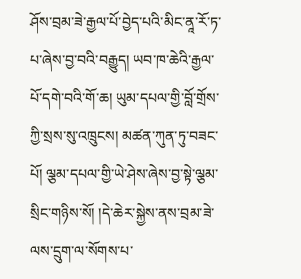ཤོས་བྲམ་ཟེ་རྒྱལ་པོ་བྱེད་པའི་མིང་ནཱ་རོ་ཏ་པ་ཞེས་བྱ་བའི་བརྒྱུད། ཡབ་ཁ་ཆེའི་རྒྱལ་པོ་དགེ་བའི་གོ་ཆ། ཡུམ་དཔལ་གྱི་བློ་གྲོས་ཀྱི་སྲས་སུ་འཁྲུངས། མཚན་ཀུན་ཏུ་བཟང་པོ། ལྕམ་དཔལ་གྱི་ཡེ་ཤེས་ཞེས་བྱ་སྟེ་ལྕམ་སྲིང་གཉིས་སོ། །དེ་ཆེར་སྐྱེས་ནས་བྲམ་ཟེ་ལས་དྲུག་ལ་སོགས་པ་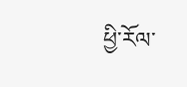ཕྱི་རོལ་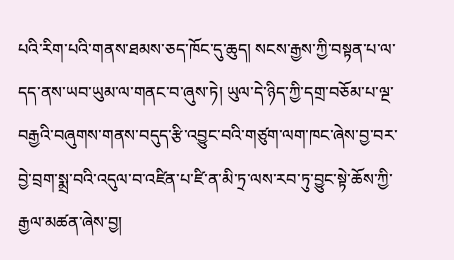པའི་རིག་པའི་གནས་ཐམས་ཅད་ཁོང་དུ་ཆུད། སངས་རྒྱས་ཀྱི་བསྟན་པ་ལ་དད་ནས་ཡབ་ཡུམ་ལ་གནང་བ་ཞུས་ཏེ། ཡུལ་དེ་ཉིད་ཀྱི་དགྲ་བཅོམ་པ་ལྔ་བརྒྱའི་བཞུགས་གནས་བདུད་རྩི་འབྱུང་བའི་གཙུག་ལག་ཁང་ཞེས་བྱ་བར་བྱེ་བྲག་སྨྲ་བའི་འདུལ་བ་འཛིན་པ་ཛི་ན་མི་ཏྲ་ལས་རབ་ཏུ་བྱུང་སྟེ་ཆོས་ཀྱི་རྒྱལ་མཚན་ཞེས་བྱ།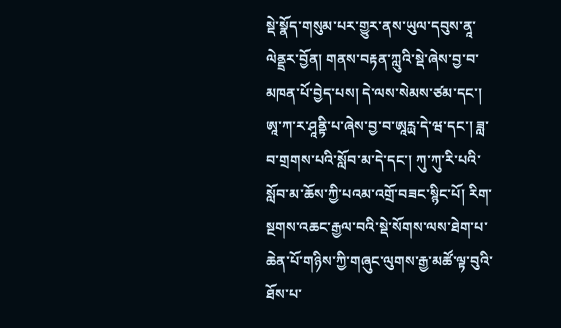སྡེ་སྣོད་གསུམ་པར་གྱུར་ནས་ཡུལ་དབུས་ནཱ་ལེནྡྲར་བྱོན། གནས་བརྟན་ཀླུའི་སྡེ་ཞེས་བྱ་བ་མཁན་པོ་བྱེད་པས། དེ་ལས་སེམས་ཙམ་དང་། ཨཱ་ཀ་ར་ཤཱནྟི་པ་ཞེས་བྱ་བ་ཨཱརྻ་དེ་ཝ་དང་། ཟླ་བ་གྲགས་པའི་སློབ་མ་དེ་དང་། ཀུ་ཀུ་རི་པའི་སློབ་མ་ཆོས་ཀྱི་པའམ་འགྲོ་བཟང་སྙིང་པོ། རིག་སྔགས་འཆང་རྒྱལ་བའི་སྡེ་སོགས་ལས་ཐེག་པ་ཆེན་པོ་གཉིས་ཀྱི་གཞུང་ལུགས་རྒྱ་མཚོ་ལྟ་བུའི་ཐོས་པ་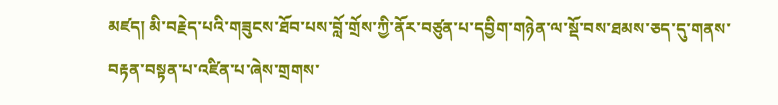མཛད། མི་བརྗེད་པའི་གཟུངས་ཐོབ་པས་བློ་གྲོས་ཀྱི་ནོར་བཙུན་པ་དབྱིག་གཉེན་ལ་སྡོ་བས་ཐམས་ཅད་དུ་གནས་བརྟན་བསྟན་པ་འཛིན་པ་ཞེས་གྲགས་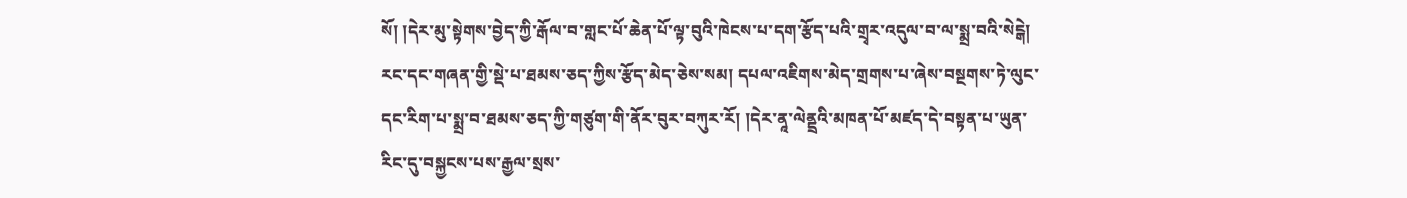སོ། །དེར་མུ་སྟེགས་བྱེད་ཀྱི་རྒོལ་བ་གླང་པོ་ཆེན་པོ་ལྟ་བུའི་ཁེངས་པ་དག་རྩོད་པའི་གྲྭར་འདུལ་བ་ལ་སྨྲ་བའི་སེངྒེ། རང་དང་གཞན་གྱི་སྡེ་པ་ཐམས་ཅད་ཀྱིས་རྩོད་མེད་ཅེས་སམ། དཔལ་འཇིགས་མེད་གྲགས་པ་ཞེས་བསྔགས་ཏེ་ལུང་དང་རིག་པ་སྨྲ་བ་ཐམས་ཅད་ཀྱི་གཙུག་གི་ནོར་བུར་བཀུར་རོ། །དེར་ནཱ་ལེནྡྲའི་མཁན་པོ་མཛད་དེ་བསྟན་པ་ཡུན་རིང་དུ་བསྐྱངས་པས་རྒྱལ་སྲས་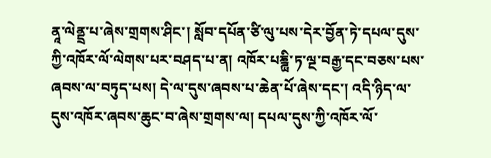ནཱ་ལེནྡྲ་པ་ཞེས་གྲགས་ཤིང་། སློབ་དཔོན་ཙི་ལུ་པས་དེར་བྱོན་ཏེ་དཔལ་དུས་ཀྱི་འཁོར་ལོ་ལེགས་པར་བཤད་པ་ན། འཁོར་པཎྜྻི་ཏ་ལྔ་བརྒྱ་དང་བཅས་པས་ཞབས་ལ་བཏུད་པས། དེ་ལ་དུས་ཞབས་པ་ཆེན་པོ་ཞེས་དང་། འདི་ཉིད་ལ་དུས་འཁོར་ཞབས་ཆུང་བ་ཞེས་གྲགས་ལ། དཔལ་དུས་ཀྱི་འཁོར་ལོ་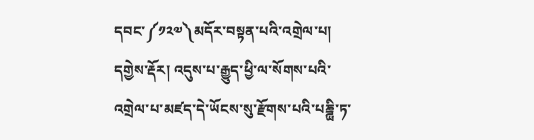དབང་༼༡༢༧༽མདོར་བསྟན་པའི་འགྲེལ་པ། དགྱེས་རྡོར། འདུས་པ་རྒྱུད་ཕྱི་ལ་སོགས་པའི་འགྲེལ་པ་མཛད་དེ་ཡོངས་སུ་རྫོགས་པའི་པཎྜྻི་ཏ་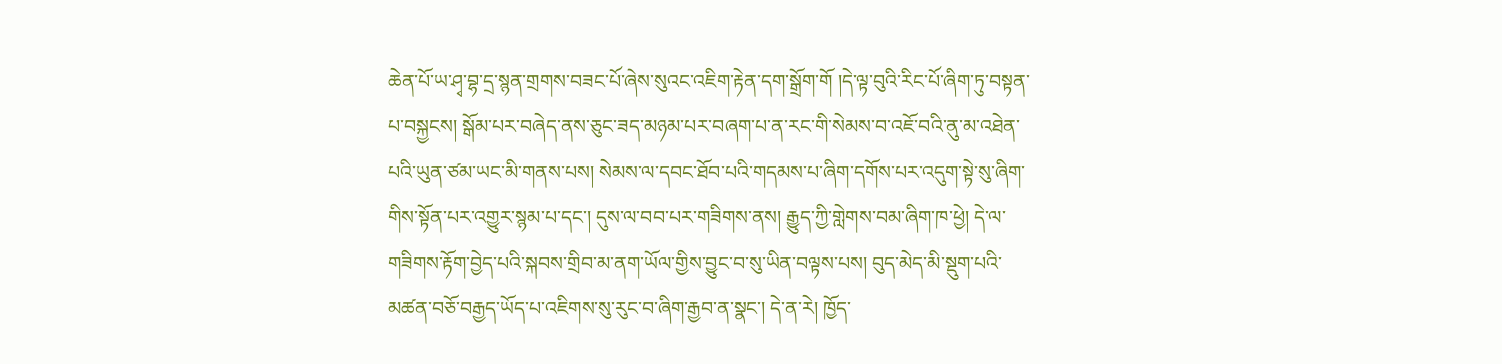ཆེན་པོ་ཡ་ཤྭ་བྷ་དྲ་སྙན་གྲགས་བཟང་པོ་ཞེས་སུའང་འཇིག་རྟེན་དག་སྒྲོག་གོ །དེ་ལྟ་བུའི་རིང་པོ་ཞིག་ཏུ་བསྟན་པ་བསྐྱངས། སྒོམ་པར་བཞེད་ནས་ཅུང་ཟད་མཉམ་པར་བཞག་པ་ན་རང་གི་སེམས་བ་འཇོ་བའི་ནུ་མ་འཐེན་པའི་ཡུན་ཙམ་ཡང་མི་གནས་པས། སེམས་ལ་དབང་ཐོབ་པའི་གདམས་པ་ཞིག་དགོས་པར་འདུག་སྟེ་སུ་ཞིག་གིས་སྟོན་པར་འགྱུར་སྙམ་པ་དང་། དུས་ལ་བབ་པར་གཟིགས་ནས། རྒྱུད་ཀྱི་གླེགས་བམ་ཞིག་ཁ་ཕྱེ། དེ་ལ་གཟིགས་རྟོག་བྱེད་པའི་སྐབས་གྲིབ་མ་ནག་ཡོལ་གྱིས་བྱུང་བ་སུ་ཡིན་བལྟས་པས། བུད་མེད་མི་སྡུག་པའི་མཚན་བཅོ་བརྒྱད་ཡོད་པ་འཇིགས་སུ་རུང་བ་ཞིག་རྒྱབ་ན་སྣང་། དེ་ན་རེ། ཁྱོད་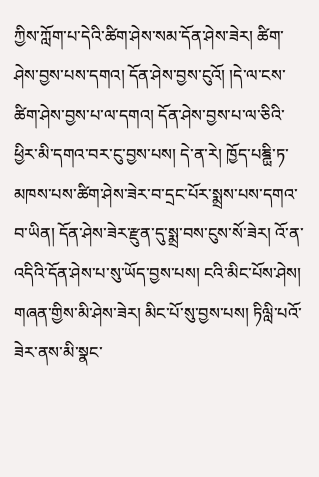ཀྱིས་ཀློག་པ་དེའི་ཚིག་ཤེས་སམ་དོན་ཤེས་ཟེར། ཚིག་ཤེས་བྱས་པས་དགའ། དོན་ཤེས་བྱས་ངུའོ། །དེ་ལ་ངས་ཚིག་ཤེས་བྱས་པ་ལ་དགའ། དོན་ཤེས་བྱས་པ་ལ་ཅིའི་ཕྱིར་མི་དགའ་བར་ངུ་བྱས་པས། དེ་ན་རེ། ཁྱོད་པཎྜྻི་ཏ་མཁས་པས་ཚིག་ཤེས་ཟེར་བ་དྲང་པོར་སྨྲས་པས་དགའ་བ་ཡིན། དོན་ཤེས་ཟེར་རྫུན་དུ་སྨྲ་བས་ངུས་སོ་ཟེར། འོ་ན་འདིའི་དོན་ཤེས་པ་སུ་ཡོད་བྱས་པས། ངའི་མིང་པོས་ཤེས། གཞན་གྱིས་མི་ཤེས་ཟེར། མིང་པོ་སུ་བྱས་པས། ཏིལླི་པའོ་ཟེར་ནས་མི་སྣང་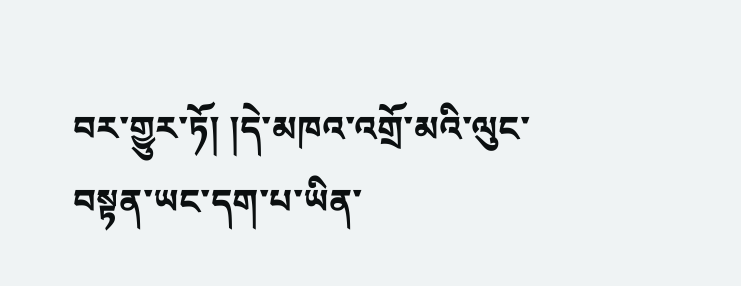བར་གྱུར་ཏོ། །དེ་མཁའ་འགྲོ་མའི་ལུང་བསྟན་ཡང་དག་པ་ཡིན་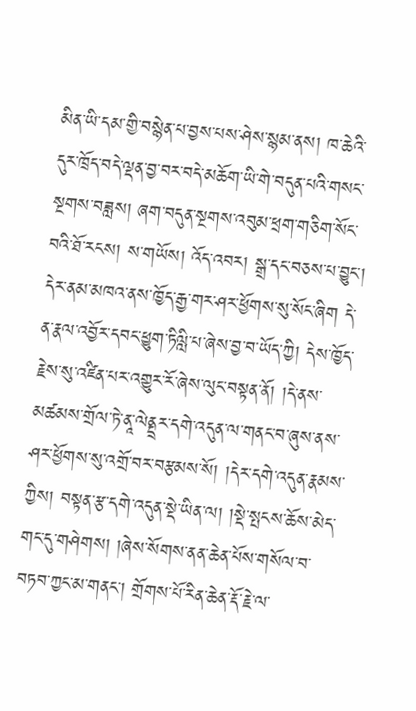མིན་ཡི་དམ་གྱི་བསྙེན་པ་བྱས་པས་ཤེས་སྙམ་ནས། ཁ་ཆེའི་དུར་ཁྲོད་བདེ་ལྡན་བྱ་བར་བདེ་མཆོག་ཡི་གེ་བདུན་པའི་གསང་སྔགས་བཟླས། ཞག་བདུན་སྔགས་འབུམ་ཕྲག་གཅིག་སོང་བའི་ཐོ་རངས། ས་གཡོས། འོད་འབར། སྒྲ་དང་བཅས་པ་བྱུང་། དེར་ནམ་མཁའ་ནས་ཁྱོད་རྒྱ་གར་ཤར་ཕྱོགས་སུ་སོང་ཞིག དེ་ན་རྣལ་འབྱོར་དབང་ཕྱུག་ཏིལླི་པ་ཞེས་བྱ་བ་ཡོད་ཀྱི། དེས་ཁྱོད་རྗེས་སུ་འཛིན་པར་འགྱུར་རོ་ཞེས་ལུང་བསྟན་ནོ། །དེ་ནས་མཚམས་གྲོལ་ཏེ་ནཱ་ལེནྡྲར་དགེ་འདུན་ལ་གནང་བ་ཞུས་ནས་ཤར་ཕྱོགས་སུ་འགྲོ་བར་བརྩམས་སོ། །དེར་དགེ་འདུན་རྣམས་ཀྱིས། བསྟན་རྩ་དགེ་འདུན་སྡེ་ཡིན་ལ། །སྡེ་སྤངས་ཆོས་མེད་གང་དུ་གཤེགས། །ཞེས་སོགས་ནན་ཆེན་པོས་གསོལ་བ་བཏབ་ཀྱང་མ་གནང་། གྲོགས་པོ་རིན་ཆེན་རྡོ་རྗེ་ལ་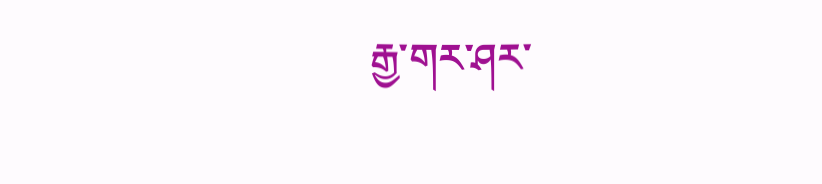རྒྱ་གར་ཤར་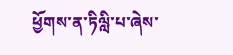ཕྱོགས་ན་ཏིལླི་པ་ཞེས་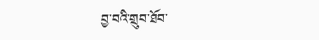བྱ་བའི་གྲུབ་ཐོབ་